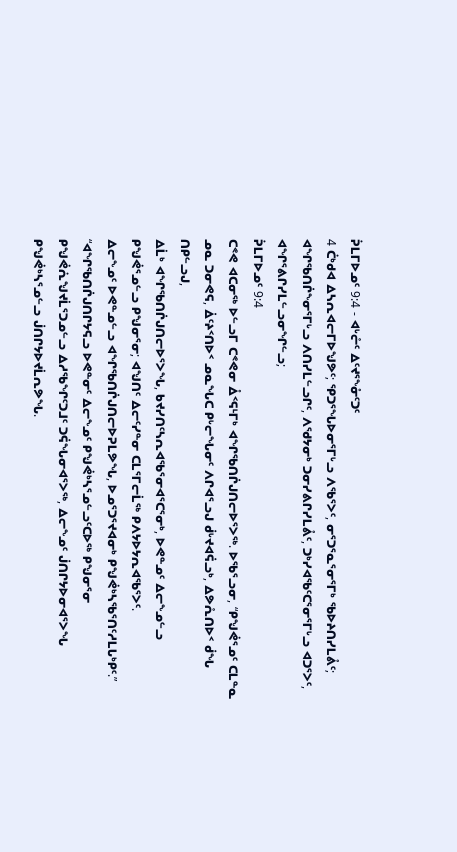ᕉᒪᒥᐅᓄᑦ 9:4 - ᐊᒡᓔᑦ ᐃᑦᔪᕐᖕᓁᑦᑐᑦ
4 ᑖᒃᑯᐊ ᐃᓴᕆᐊᓕᒥᐅᖑᕗᑦ; ᕿᑐᕐᖓᐅᓂᕐᒥᒡᓗ ᐱᖃᕐᐳᑦ, ᓂᕐᑐᕐᓇᕐᓂᕐᒥᒃ ᖃᐅᔨᑎᓯᒪᕔᑦ; ᐊᖏᖃᑎᒌᖕᓂᕐᒥᒡᓗ ᐱᑎᓯᒪᓪᓗᒋᑦ, ᐱᖁᔭᓂᒃ ᑐᓂᓯᕕᒋᓯᒪᕔᑦ, ᑐᒃᓯᐊᖃᑦᑕᕐᓂᕐᒥᒡᓗ ᐊᑐᕐᐳᑦ, ᐊᖏᕐᕕᒋᓯᒪᓪᓗᓂᖏᓪᓗ;
ᕉᒪᒥᐅᓄᑦ 9:4
ᑕᕝᕙ ᐊᑕᓂᖅ ᐅᓪᓗᒥ ᑕᕝᕙᓂ ᐂᑉᕋᒻᒥᒃ ᐊᖏᖃᑎᒌᒍᑎᓕᐅᕐᐳᖅ. ᐅᖃᕐᓗᓂ, “ᑭᖑᕚᕐᓄᑦ ᑕᒪᓐᓇ ᓄᓇ ᑐᓂᕙᕋ, ᐄᑦᔨᑉᑎᐅᑉ ᓄᓇᖓᑕ ᑭᒡᓕᖓᓂᑦ ᐱᒋᐊᕐᓗᒍ ᑰᒡᔪᐊᕌᓗᒃ, ᐃᕗᕅᑎᐅᑉ ᑰᖓ ᑎᑭᓪᓗᒍ,
ᐃᒫᒃ ᐊᖏᖃᑎᒌᒍᑎᓕᐅᕐᐳᖓ, ᑲᔪᓯᑎᑦᓴᕆᐊᖃᕐᓂᐊᕐᑕᕐᓂᒃ, ᐅᕙᓐᓄᑦ ᐃᓕᖕᓄᓪᓗ ᑭᖑᕚᕐᓄᓪᓗ ᑭᖑᓂᕐᓂ; ᐊᖑᑎᑦ ᐃᓕᑦᓯᓐᓂ ᑕᒪᕐᒥᓕᒫᖅ ᑭᐱᔭᐅᔭᕆᐊᖃᕐᐳᑦ.
ᐃᓕᖕᓄᑦ ᐅᕙᓐᓄᓪᓗ ᐊᖏᖃᑎᒌᒍᑎᓕᐅᕈᒪᕗᖓ, ᐅᓄᕐᑐᕐᔪᐊᓂᒃ ᑭᖑᕚᒃᓴᖃᕐᑎᑦᓱᒪᒐᒃᑭᑦ.”
“ᐊᖏᖃᑎᒌᒍᑎᒋᔭᕋᓗ ᐅᕙᓐᓂᑦ ᐃᓕᖕᓄᑦ ᑭᖑᕚᒃᓴᕐᓄᓪᓗᑦᑕᐅᖅ ᑭᖑᓂᕐᓂ ᑭᖑᕚᕇᖑᔪᒫᕐᑐᓄᓪᓗ ᐃᓱᖃᖏᑦᑐᒧᑦ ᑐᕌᖓᓂᐊᕐᐳᖅ, ᐃᓕᖕᓄᑦ ᒎᑎᒋᔭᐅᓂᐊᕐᐳᖓ ᑭᖑᕚᒃᓴᕐᓄᓪᓗ ᒎᑎᒋᔭᐅᔪᒫᕆᕗᖓ.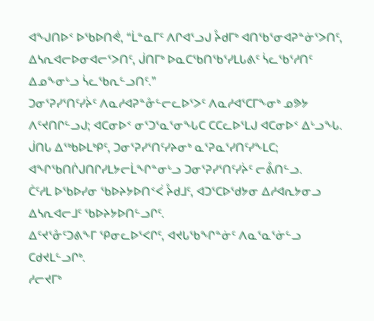ᐊᖑᑎᐅᑉ ᐅᖃᐅᑎᕚ, “ᒫᓐᓇᒥᑦ ᐱᒋᐊᕐᓗᒍ ᔧᑯᒥᒃ ᐊᑎᖃᕐᓂᐊᕈᓐᓃᕐᐳᑎᑦ, ᐃᓴᕆᐊᓕᐅᓂᐊᓕᕐᐳᑎᑦ, ᒎᑎᒥᒃ ᐅᓇᑕᖃᑎᖃᕐᓯᒪᒐᕕᑦ ᓵᓚᖃᕐᓱᑎᑦ ᐃᓄᖕᓂᒡᓗ ᓵᓚᖃᕆᓪᓗᑎᑦ.”
ᑐᓂᕐᕈᓯᕐᑎᑦᓯᔩᑦ ᐱᓇᓱᐊᕈᓐᓁᓪᓕᓚᐅᕐᐳᑦ ᐱᓇᓱᐊᕐᑕᒥᖕᓂᒃ ᓄᕗᔭ ᐱᑦᔪᑎᒋᓪᓗᒍ; ᐊᑕᓂᐅᑉ ᓂᕐᑐᕐᓇᕐᓂᖓᑕ ᑕᑕᓚᐅᕐᒪᒍ ᐊᑕᓂᐅᑉ ᐃᒡᓗᖓ.
ᒎᑎᒐ ᐃᖅᑲᐅᒪᒃᑭᑦ, ᑐᓂᕐᕈᓯᕐᑎᑦᓯᔨᓂᒃ ᓇᕐᕈᓇᕐᓯᑎᑦᓯᖕᒪᑕ; ᐊᖏᖃᑎᒌᒍᑎᒋᓯᒪᔭᓕᒫᖏᓐᓂᒡᓗ ᑐᓂᕐᕈᓯᕐᑎᑦᓯᔩᑦ ᓕᕔᑎᓪᓗ.
ᑖᑦᓱᒪ ᐅᖃᐅᓯᓂ ᖃᐅᔨᔭᐅᑎᑉᐹ ᔧᑯᒧᑦ, ᐊᑐᕐᑕᐅᖁᔭᓂ ᐃᓱᐊᕆᔭᓂᓗ ᐃᓴᕆᐊᓕᒧᑦ ᖃᐅᔨᔭᐅᑎᓪᓗᒋᑦ.
ᐃᑦᔪᕐᓁᑦᑐᕕᖕᒥ ᕿᓂᓚᐅᕐᐸᒋᑦ, ᐊᔪᒐᖃᖏᓐᓃᑦ ᐱᓇᕐᓇᕐᓃᓪᓗ ᑕᑯᔪᒪᓪᓗᒋᒃ.
ᓱᓕᔪᒥᒃ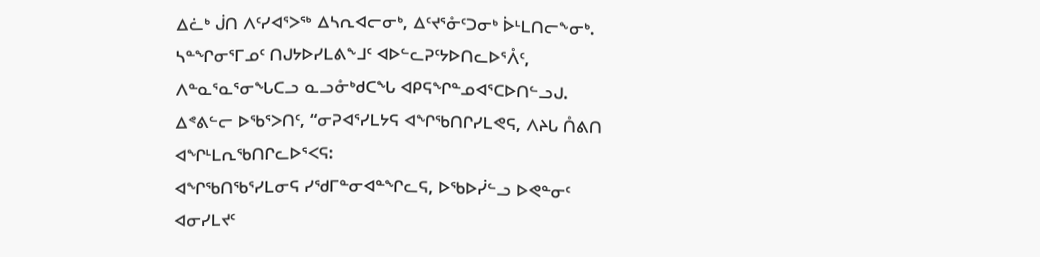ᐃᓛᒃ ᒎᑎ ᐱᑦᓯᐊᕐᐳᖅ ᐃᓴᕆᐊᓕᓂᒃ, ᐃᑦᔪᕐᓁᑦᑐᓂᒃ ᐆᒻᒪᑎᓕᖕᓂᒃ.
ᓴᓐᖏᓂᕐᒥᓄᑦ ᑎᒍᔭᐅᓯᒪᕕᖕᒧᑦ ᐊᐅᓪᓚᕈᑦᔭᐅᑎᓚᐅᕐᐰᑦ, ᐱᓐᓇᕐᓇᕐᓂᖓᑕᓗ ᓇᓗᓁᒃᑯᑕᖓ ᐊᑭᕋᖏᓐᓄᐊᕐᑕᐅᑎᓪᓗᒍ.
ᐃᕝᕕᓪᓕ ᐅᖃᕐᐳᑎᑦ, “ᓂᕈᐊᕐᓯᒪᔭᕋ ᐊᖏᖃᑎᒋᓯᒪᕙᕋ, ᐱᔨᒐ ᑍᕕᑎ ᐊᖏᒻᒪᕆᖃᑎᒋᓚᐅᕐᐸᕋ:
ᐊᖏᖃᑎᖃᕐᓯᒪᓂᕋ ᓯᖁᒥᓐᓂᐊᓐᖏᓚᕋ, ᐅᖃᐅᓰᓪᓗ ᐅᕙᓐᓂᑦ ᐊᓂᓯᒪᔪᑦ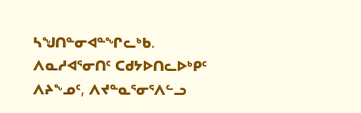ᓴᖑᑎᓐᓂᐊᓐᖏᓚᒃᑲ.
ᐱᓇᓱᐊᕐᓂᑎᑦ ᑕᑯᔭᐅᑎᓚᐅᒃᑭᑦ ᐱᔨᖕᓄᑦ, ᐱᔪᓐᓇᕐᓂᕐᐱᓪᓗ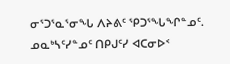ᓂᕐᑐᕐᓇᕐᓂᖓ ᐱᔨᕕᑦ ᕿᑐᕐᖓᖏᓐᓄᑦ.
ᓄᓇᒃᓴᑦᓯᓐᓄᑦ ᑎᑭᒍᑦᓯ ᐊᑕᓂᐅᑉ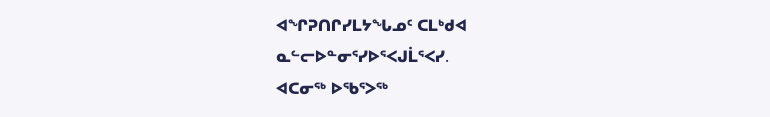ᐊᖏᕈᑎᒋᓯᒪᔭᖓᓄᑦ ᑕᒪᒃᑯᐊ ᓇᓪᓕᐅᓐᓂᕐᓯᐅᕐᐸᒍᒫᕐᐸᓯ.
ᐊᑕᓂᖅ ᐅᖃᕐᐳᖅ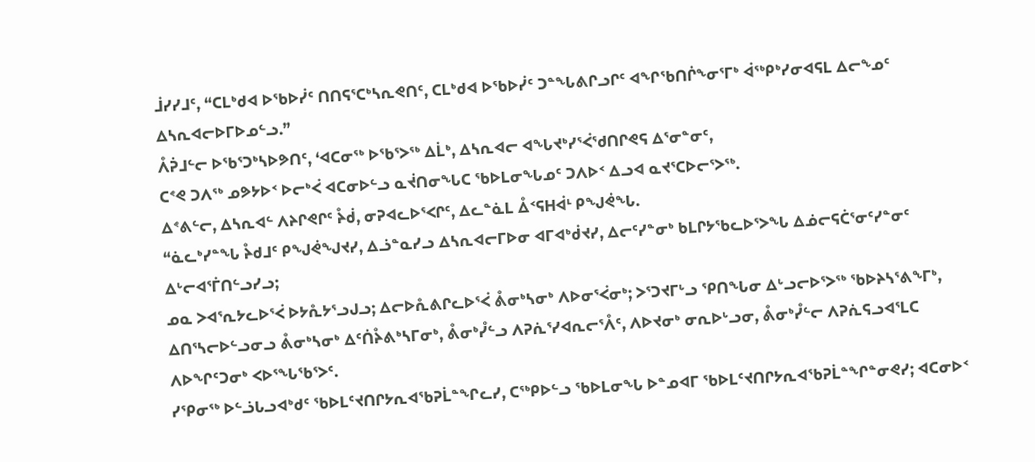ᒨᓯᓯᒧᑦ, “ᑕᒪᒃᑯᐊ ᐅᖃᐅᓰᑦ ᑎᑎᕋᕐᑕᒃᓴᕆᕙᑎᑦ, ᑕᒪᒃᑯᐊ ᐅᖃᐅᓰᑦ ᑐᓐᖓᕕᒋᓗᒋᑦ ᐊᖏᖃᑎᒌᖕᓂᕐᒥᒃ ᐋᖅᑭᒃᓯᓂᐊᕋᒪ ᐃᓕᖕᓄᑦ ᐃᓴᕆᐊᓕᐅᒥᐅᓄᓪᓗ.”
ᐰᕉᒧᓪᓕ ᐅᖃᕐᑐᒃᓴᐅᕗᑎᑦ, ‘ᐊᑕᓂᖅ ᐅᖃᕐᐳᖅ ᐃᒫᒃ, ᐃᓴᕆᐊᓕ ᐊᖓᔪᒃᓯᕐᐹᖁᑎᒋᕙᕋ ᐃᕐᓂᓐᓂᑦ,
ᑕᕝᕙ ᑐᐱᖅ ᓄᕗᔭᐅᑉ ᐅᓕᒃᐹ ᐊᑕᓂᐅᓪᓗ ᓇᔫᑎᓂᖓᑕ ᖃᐅᒪᓂᖓᓄᑦ ᑐᐱᐅᑉ ᐃᓗᐊ ᓇᔪᕐᑕᐅᓕᕐᐳᖅ.
ᐃᕝᕕᓪᓕ, ᐃᓴᕆᐊᓪ ᐱᔨᒋᕙᒋᑦ ᔧᑰ, ᓂᕈᐊᓚᐅᕐᐸᒋᑦ, ᐃᓚᓐᓈᒪ ᐂᑉᕋᕼᐋᒻ ᑭᖑᕚᖓ.
“ᓈᓚᒃᓯᓐᖓ ᔧᑯᒧᑦ ᑭᖑᕚᖑᔪᓯ, ᐃᓘᓐᓇᓯᓗ ᐃᓴᕆᐊᓕᒥᐅᓂ ᐊᒥᐊᒃᑰᔪᓯ, ᐃᓕᑦᓯᓐᓂᒃ ᑲᒪᒋᔭᖃᓚᐅᕐᐳᖓ ᐃᓅᓕᕋᑖᕐᓂᑦᓯᓐᓂᑦ ᐃᒡᓕᐊᕐᒦᑎᓪᓗᓯᓗ;
ᓄᓇ ᐳᐊᕐᕆᔭᓚᐅᕐᐹ ᐅᔭᕅᔭᕐᓗᒍᓗ; ᐃᓕᐅᕅᕕᒋᓚᐅᕐᐹ ᕔᓂᒃᓴᓂᒃ ᐱᐅᓂᕐᐹᓂᒃ; ᐳᕐᑐᔪᒥᒡᓗ ᕿᑎᖓᓂ ᐃᒡᓗᓕᐅᕐᐳᖅ ᖃᐅᔨᓴᕐᕕᖕᒥᒃ, ᐃᑎᕐᓴᓕᐅᓪᓗᓂᓗ ᕔᓂᒃᓴᓂᒃ ᐃᑦᑏᔧᕕᒃᓴᒥᓂᒃ, ᕔᓂᒃᓮᓪᓗ ᐱᕈᕇᕐᓯᐊᕆᓕᕐᐰᑦ, ᐱᐅᔪᓂᒃ ᓂᕆᐅᒡᓗᓂ, ᕔᓂᒃᓮᓪᓕ ᐱᕈᕇᕋᓗᐊᕐᒪᑕ ᐱᐅᖏᑦᑐᓂᒃ ᐸᐅᕐᖓᖃᕐᐳᑦ.
ᓯᕿᓂᖅ ᐅᓪᓘᒐᓗᐊᒃᑯᑦ ᖃᐅᒪᑦᔪᑎᒋᔭᕆᐊᖃᕈᒫᓐᖏᓚᓯ, ᑕᖅᑭᐅᓪᓗ ᖃᐅᒪᓂᖓ ᐅᓐᓄᐊᒥ ᖃᐅᒪᑦᔪᑎᒋᔭᕆᐊᖃᕈᒫᓐᖏᓐᓂᕙᓯ; ᐊᑕᓂᐅᑉ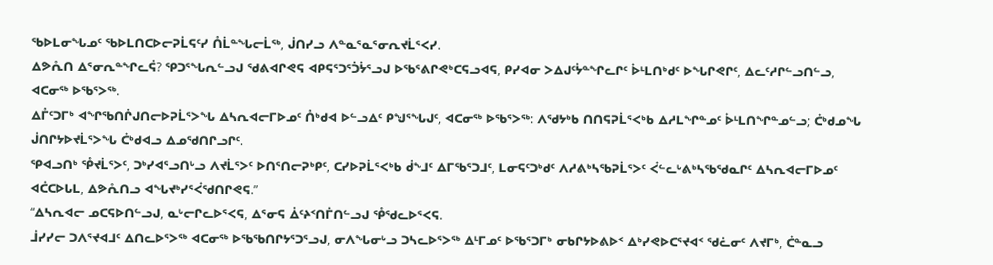ᖃᐅᒪᓂᖓᓄᑦ ᖃᐅᒪᑎᑕᐅᓕᕈᒫᕋᑦᓯ ᑍᒫᓐᖓᓕᒫᖅ, ᒎᑎᓯᓗ ᐱᓐᓇᕐᓇᕐᓂᕆᔪᒫᕐᐸᓯ.
ᐃᕗᕅᑎ ᐃᕐᓂᕆᓐᖏᓚᕌ? ᕿᑐᕐᖓᕆᓪᓗᒍ ᖁᕕᐊᒋᕙᕋ ᐊᑭᕋᕐᑐᕐᑑᔮᕐᓗᒍ ᐅᖃᕐᕕᒋᕙᒃᑕᕋᓗᐊᕋ, ᑭᓯᐊᓂ ᐳᐃᒍᑦᔮᓐᖏᓚᒋᑦ ᐆᒻᒪᑎᒃᑯᑦ ᐅᖓᒋᕙᒋᑦ, ᐃᓚᑦᓱᒋᓪᓗᑎᓪᓗ, ᐊᑕᓂᖅ ᐅᖃᕐᐳᖅ.
ᐃᒤᑦᑐᒥᒃ ᐊᖏᖃᑎᒌᒍᑎᓕᐅᕈᒫᕐᐳᖓ ᐃᓴᕆᐊᓕᒥᐅᓄᑦ ᑍᒃᑯᐊ ᐅᓪᓗᐃᑦ ᑭᖑᕐᖓᒍᑦ, ᐊᑕᓂᖅ ᐅᖃᕐᐳᖅ: ᐱᖁᔭᒃᑲ ᑎᑎᕋᕈᒫᕐᐸᒃᑲ ᐃᓱᒪᖏᓐᓄᑦ ᐆᒻᒪᑎᖏᓐᓄᓪᓗ; ᑖᒃᑯᓄᖓ ᒎᑎᒋᔭᐅᔪᒫᕐᐳᖓ ᑖᒃᑯᐊᓗ ᐃᓄᖁᑎᒋᓗᒋᑦ.
ᕿᐊᓗᑎᒃ ᕾᔪᒫᕐᐳᑦ, ᑐᒃᓯᐊᕐᓗᑎᒡᓗ ᐱᔪᒫᕐᐳᑦ ᐅᑎᕐᑎᓕᕈᒃᑭᑦ, ᑕᓯᐅᕈᒫᕐᐸᒃᑲ ᑰᖕᒧᑦ ᐃᒥᖃᕐᑐᒧᑦ, ᒪᓂᕋᑦᑐᒃᑯᑦ ᐱᓱᕕᒃᓴᖃᕈᒫᕐᐳᑦ ᐹᓪᓚᒡᕕᒃᓴᖃᖁᓇᒋᑦ ᐃᓴᕆᐊᓕᒥᐅᓄᑦ ᐊᑖᑕᐅᒐᒪ, ᐃᕗᕅᑎᓗ ᐊᖓᔪᒃᓯᕐᐹᖁᑎᒋᕙᕋ.”
“ᐃᓴᕆᐊᓕ ᓄᑕᕋᐅᑎᓪᓗᒍ, ᓇᒡᓕᒋᓚᐅᕐᐸᕋ, ᐃᕐᓂᕋ ᐄᑦᔨᑉᑎᒦᑎᓪᓗᒍ ᕾᖁᓚᐅᕐᐸᕋ.
ᒨᓯᓯᓕ ᑐᐱᕐᔪᐊᒧᑦ ᐃᑎᓚᐅᕐᐳᖅ ᐊᑕᓂᖅ ᐅᖃᖃᑎᒋᔭᕐᑐᕐᓗᒍ, ᓂᐱᖓᓂᒡᓗ ᑐᓴᓚᐅᕐᐳᖅ ᐃᒻᒥᓄᑦ ᐅᖃᕐᑐᒥᒃ ᓂᑲᒋᔭᐅᕕᐅᑉ ᐃᒃᓯᕙᐅᑕᕐᔪᐊᑉ ᖁᓛᓂᑦ ᐱᔪᒥᒃ, ᑖᓐᓇᓗ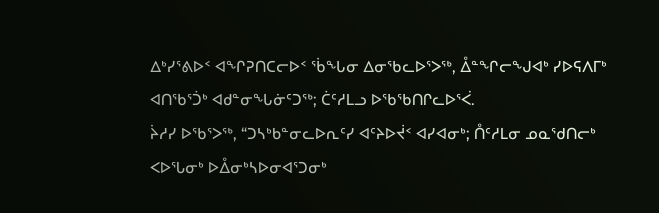ᐃᒃᓯᕐᕕᐅᑉ ᐊᖏᕈᑎᑕᓕᐅᑉ ᖄᖓᓂ ᐃᓂᖃᓚᐅᕐᐳᖅ, ᐂᓐᖏᓕᖑᐊᒃ ᓯᐅᕋᐱᒥᒃ ᐊᑎᖃᕐᑑᒃ ᐊᑯᓐᓂᖓᓃᑦᑐᖅ; ᑖᑦᓱᒪᓗ ᐅᖃᖃᑎᒋᓚᐅᕐᐹ.
ᔩᓱᓯ ᐅᖃᕐᐳᖅ, “ᑐᓴᒃᑲᓐᓂᓚᐅᕆᑦᓯ ᐊᑦᔨᐅᔫᑉ ᐊᓯᐊᓂᒃ; ᑍᑦᓱᒪᓂ ᓄᓇᖁᑎᓕᒃ ᐸᐅᕐᒐᓂᒃ ᐅᐂᓂᒃᓴᐅᓂᐊᕐᑐᓂᒃ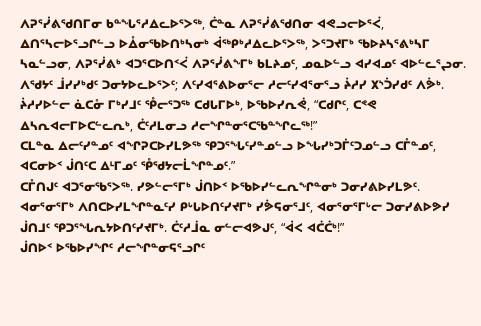ᐱᕈᕐᓰᕕᖁᑎᒥᓂ ᑲᓐᖓᕐᓱᐃᓚᐅᕐᐳᖅ, ᑖᓐᓇ ᐱᕈᕐᓰᕕᖁᑎᓂ ᐊᕙᓗᓕᐅᕐᐹ, ᐃᑎᕐᓴᓕᐅᕐᓗᒋᓪᓗ ᐅᐂᓂᖃᐅᑎᒃᓴᓂᒃ ᐋᖅᑭᒃᓱᐃᓚᐅᕐᐳᖅ, ᐳᕐᑐᔪᒥᒃ ᖃᐅᔨᓴᕐᕕᒃᓴᒥ ᓴᓇᓪᓗᓂ, ᐱᕈᕐᓰᕕᒃ ᐊᑐᕐᑕᐅᑎᑉᐹ ᐱᕈᕐᓰᕕᖕᒥᒃ ᑲᒪᔨᓄᑦ, ᓄᓇᐅᓪᓗ ᐊᓯᐊᓄᑦ ᐊᐅᓪᓚᕐᖢᓂ.
ᐱᖁᔭᑦ ᒨᓯᓯᒃᑯᑦ ᑐᓂᔭᐅᓚᐅᕐᐳᑦ; ᐱᑦᓯᐊᕐᕕᐅᓂᕐᓕ ᓱᓕᑦᓯᐊᕐᓂᕐᓗ ᔩᓱᓯ ᙭ᔅᑑᓯᑯᑦ ᐱᕘᒃ.
ᔩᓱᓯᐅᓪᓕ ᓈᑕᓁ ᒥᒃᓯᒧᑦ ᕾᓕᕐᑐᖅ ᑕᑯᒐᒥᐅᒃ, ᐅᖃᐅᓯᕆᕚ, “ᑕᑯᒋᑦ, ᑕᕝᕙ ᐃᓴᕆᐊᓕᒥᐅᑕᓪᓚᕆᒃ, ᑖᑦᓱᒪᓂᓗ ᓱᓕᖏᓐᓂᕐᑕᖃᓐᖏᓚᖅ!”
ᑕᒪᓐᓇ ᐃᓕᑦᓯᓐᓄᑦ ᐊᖏᕈᑕᐅᓯᒪᕗᖅ ᕿᑐᕐᖓᑦᓯᓐᓄᓪᓗ ᐅᖓᓯᒃᑐᒦᑦᑐᓄᓪᓗ ᑕᒤᓐᓄᑦ, ᐊᑕᓂᐅᑉ ᒎᑎᑦᑕ ᐃᒻᒥᓄᑦ ᕾᖁᔭᓕᒫᖏᓐᓄᑦ.”
ᑕᒤᑎᒍᑦ ᐊᑐᕐᓂᖃᕐᐳᖅ. ᓯᕗᓪᓕᕐᒥᒃ ᒎᑎᐅᑉ ᐅᖃᐅᓯᓪᓚᕆᖏᓐᓂᒃ ᑐᓂᓯᕕᐅᓯᒪᕗᑦ.
ᐊᓂᕐᓂᕐᒥᒃ ᐱᑎᑕᐅᓯᒪᖏᓐᓇᑦᓯ ᑭᒡᒐᐅᑎᑦᓯᔪᒥᒃ ᓯᕘᕋᓂᕐᒧᑦ, ᐊᓂᕐᓂᕐᒥᒡᓕ ᑐᓂᓯᕕᐅᕗᓯ ᒎᑎᒧᑦ ᕿᑐᕐᖓᕆᔭᐅᑎᑦᓯᔪᒥᒃ. ᑖᑦᓱᒨᓇ ᓂᓪᓕᐊᕗᒍᑦ, “ᐋᐸ ᐊᑖᑖᒃ!”
ᒎᑎᐅᑉ ᐅᖃᐅᓯᖏᑦ ᓱᓕᖏᓐᓂᕋᕐᓗᒋᑦ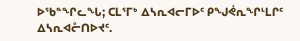ᐅᖃᓐᖏᓚᖓ; ᑕᒪᕐᒥᒃ ᐃᓴᕆᐊᓕᒥᐅᑦ ᑭᖑᕚᕆᖏᒻᒪᒋᑦ ᐃᓴᕆᐊᓔᑎᐅᔪᑦ.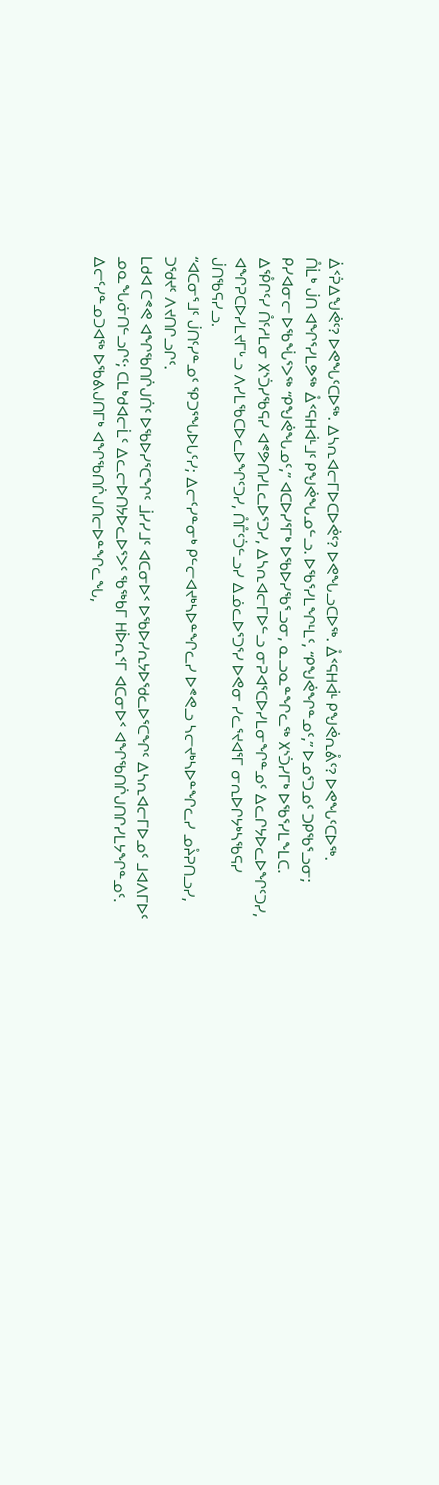ᐄᑉᕉᐃᖑᕚᑦ? ᐅᕙᖓᑦᑕᐅᖅ. ᐃᓴᕆᐊᓕᒥᐅᑕᐅᕚᑦ? ᐅᕙᖓᓗᑕᐅᖅ. ᐂᑉᕋᕼᐋᒻ ᑭᖑᕚᕆᕔᑦ? ᐅᕙᖓᑦᑕᐅᖅ.
ᑍᒫᒃ ᒎᑎ ᐊᖏᕐᓯᒪᕗᖅ ᐂᑉᕋᕼᐋᒻᒧᑦ ᑭᖑᕚᖓᓄᓪᓗ. ᐅᖃᕐᓯᒪᖏᒻᒪᑦ, “ᑭᖑᕚᖏᓐᓄᑦ,” ᐅᓄᕐᑐᓄᑦ ᑐᑭᖃᕐᓗᓂ; ᑭᓯᐊᓂᓕ ᐅᖃᖔᕐᐳᖅ “ᑭᖑᕚᖓᓄᑦ,” ᐊᑕᐅᓯᕐᒥᒃ ᐅᖃᐅᓯᖃᕐᓗᓂ, ᓇᓗᓇᓐᖏᓚᖅ ᙭ᔅᑑᓯᒥᒃ ᐅᖃᕐᓯᒪᖕᒪᑕ.
ᐃᕾᒋᑦᓯ ᑍᑦᓱᒪᓂ ᙭ᔅᑑᓯᖃᕋᓯ ᐊᕝᕗᑎᓯᒪᓚᐅᕐᑐᓯ, ᐃᓴᕆᐊᓕᒥᐅᓪᓗ ᓂᕈᐊᕐᑕᐅᓯᒪᓂᖏᓐᓄᑦ ᐃᓚᒋᔭᐅᓚᐅᖏᑦᑐᓯ, ᐊᖏᕈᑕᐅᓯᒪᔪᒥᒡᓗ ᐱᓯᒪᖃᑕᐅᓚᐅᖏᑦᑐᓯ, ᑍᒤᑦᑑᓪᓗᓯ ᐃᓅᓚᐅᕐᑐᕐᓯ ᐅᕙᓂ ᓯᓚᕐᔪᐊᕐᒥ ᓂᕆᐅᒋᔭᒃᓴᖃᕋᓯ ᒎᑎᖃᕋᓯᓗ.
“ᐊᑕᓂᕐᒧᑦ ᒎᑎᑦᓯᓐᓄᑦ ᕿᑐᕐᖓᐅᒐᑦᓯ; ᐃᓕᑦᓯᓐᓂᒃ ᑭᓪᓕᐊᔪᒃᓴᐅᓐᖏᓚᓯ ᐅᕝᕙᓗ ᓴᓕᔪᒃᓴᐅᓐᖏᓚᓯ ᓄᔧᕈᑎᓗᓯ, ᑐᖁᔪᑦ ᐱᔪᑎᒋᓗᒋᑦ.
ᒪᑯᐊ ᑕᕝᕙ ᐊᖏᖃᑎᒌᒍᑏᑦ ᐅᖃᐅᓯᕐᑕᖏᑦ ᒨᓯᓯᒧᑦ ᐊᑕᓂᐅᑉ ᐅᖃᐅᓯᕆᔭᐅᖁᓚᐅᕐᑕᖏᑦ ᐃᓴᕆᐊᓕᒥᐅᓄᑦ ᒧᐊᐱᒥᐅᑦ ᓄᓇᖓᓃᑎᓪᓗᒋᑦ; ᑕᒪᒃᑯᐊᓕᒫᑦ ᐃᓚᓕᐅᑎᔭᐅᓚᐅᕐᐳᑦ ᖃᖅᑲᒥ ᕼᐆᕆᑉᒥ ᐊᑕᓂᐅᑉ ᐊᖏᖃᑎᒌᒍᑎᒋᓯᒪᔭᖏᓐᓄᑦ.
ᐃᓕᑦᓯᓐᓄᑐᐊᖅ ᐅᖃᕕᒍᑎᒥᒃ ᐊᖏᖃᑎᒌᒍᑎᓕᐅᓐᖏᓚᖓ,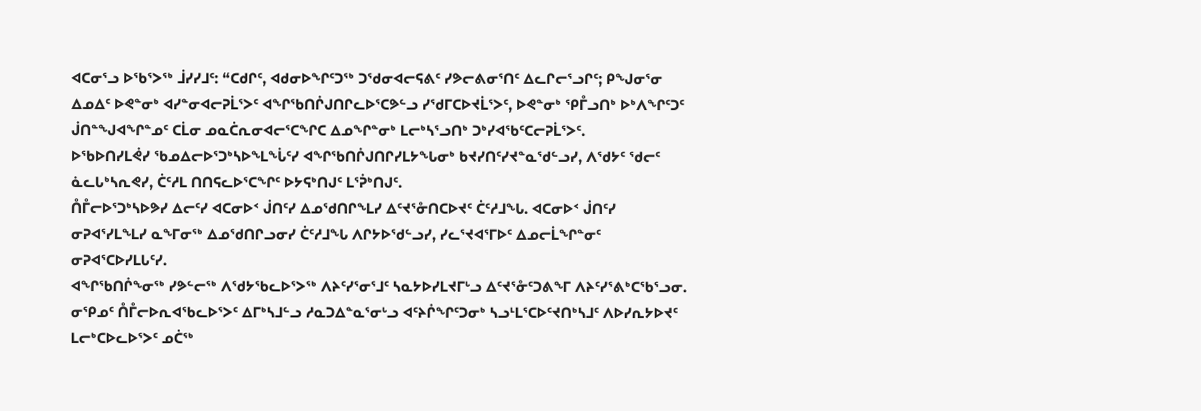ᐊᑕᓂᕐᓗ ᐅᖃᕐᐳᖅ ᒨᓯᓯᒧᑦ: “ᑕᑯᒋᑦ, ᐊᑯᓂᐅᖏᑦᑐᖅ ᑐᖁᓂᐊᓕᕋᕕᑦ ᓯᕗᓕᕕᓂᕐᑎᑦ ᐃᓚᒋᓕᕐᓗᒋᑦ; ᑭᖑᓂᕐᓂ ᐃᓄᐃᑦ ᐅᕙᓐᓂᒃ ᐊᓯᓐᓂᐊᓕᕈᒫᕐᐳᑦ ᐊᖏᖃᑎᒌᒍᑎᒋᓚᐅᕐᑕᕗᓪᓗ ᓯᖁᒥᑕᐅᔪᒫᕐᐳᑦ, ᐅᕙᓐᓂᒃ ᕿᒤᓗᑎᒃ ᐅᒃᐱᖏᑦᑐᑦ ᒎᑎᓐᖑᐊᖏᓐᓄᑦ ᑕᒫᓂ ᓄᓇᑖᕆᓂᐊᓕᕐᑕᖏᑕ ᐃᓄᖏᓐᓂᒃ ᒪᓕᒃᓴᕐᓗᑎᒃ ᑐᒃᓯᐊᖃᑦᑕᓕᕈᒫᕐᐳᑦ.
ᐅᖃᐅᑎᓯᒪᕚᓯ ᖃᓄᐃᓕᐅᕐᑐᒃᓴᐅᖕᒪᖔᑦᓯ ᐊᖏᖃᑎᒌᒍᑎᒋᓯᒪᔭᖓᓂᒃ ᑲᔪᓯᑎᑦᓯᔪᓐᓇᖁᓪᓗᓯ, ᐱᖁᔭᑦ ᖁᓕᑦ ᓈᓚᒐᒃᓴᕆᕙᓯ, ᑖᑦᓱᒪ ᑎᑎᕋᓚᐅᕐᑕᖏᑦ ᐅᔭᕋᒃᑎᒍᑦ ᒪᕐᕉᒃᑎᒍᑦ.
ᑍᒤᓕᐅᕐᑐᒃᓴᐅᕗᓯ ᐃᓕᑦᓯ ᐊᑕᓂᐅᑉ ᒎᑎᑦᓯ ᐃᓄᖁᑎᒋᖕᒪᓯ ᐃᑦᔪᕐᓁᑎᑕᐅᔪᑦ ᑖᑦᓱᒧᖓ. ᐊᑕᓂᐅᑉ ᒎᑎᑦᓯ ᓂᕈᐊᕐᓯᒪᖕᒪᓯ ᓇᖕᒥᓂᖅ ᐃᓄᖁᑎᒋᓗᓂᓯ ᑖᑦᓱᒧᖓ ᐱᒋᔭᐅᖁᓪᓗᓯ, ᓯᓚᕐᔪᐊᕐᒥᐅᑦ ᐃᓄᓕᒫᖏᓐᓂᑦ ᓂᕈᐊᕐᑕᐅᓯᒪᒐᑦᓯ.
ᐊᖏᖃᑎᒌᖕᓂᖅ ᓯᕗᓪᓕᖅ ᐱᖁᔭᖃᓚᐅᕐᐳᖅ ᐱᔨᑦᓯᕐᓂᕐᒧᑦ ᓴᓇᔭᐅᓯᒪᔪᒥᒡᓗ ᐃᑦᔪᕐᓁᑦᑐᕕᖕᒥ ᐱᔨᑦᓯᕐᕕᒃᑕᖃᕐᓗᓂ.
ᓂᕿᓄᑦ ᑍᒤᓕᐅᕆᐊᖃᓚᐅᕐᐳᑦ ᐃᒥᒃᓴᒧᓪᓗ ᓱᓇᑐᐃᓐᓇᕐᓂᒡᓗ ᐊᑦᔨᒌᖏᑦᑐᓂᒃ ᓴᓗᒻᒪᕐᑕᐅᑦᔪᑎᒃᓴᒧᑦ ᐱᐅᓯᕆᔭᐅᔪᑦ ᒪᓕᒃᑕᐅᓚᐅᕐᐳᑦ ᓄᑖᖅ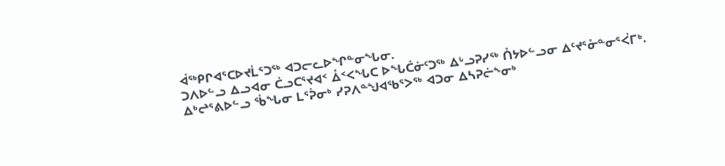ᐋᖅᑭᒋᐊᕐᑕᐅᔪᒫᕐᑐᖅ ᐊᑐᓕᓚᐅᖏᓐᓂᖓᓂ.
ᑐᐱᐅᓪᓗ ᐃᓗᐊᓂ ᑖᓗᑕᕐᔪᐊᑉ ᐂᑉᐸᖓᑕ ᐅᖓᑖᓃᑦᑐᖅ ᐃᒡᓗᕈᓯᖅ ᑍᔭᐅᓪᓗᓂ ᐃᑦᔪᕐᓁᓐᓂᕐᐹᒥᒃ.
ᐃᒃᖠᕐᕕᐅᓪᓗ ᖄᖓᓂ ᒪᕐᕉᓂᒃ ᓯᕈᐱᓐᖑᐊᖃᕐᐳᖅ ᐊᑐᓂ ᐃᓴᕈᓖᖕᓂᒃ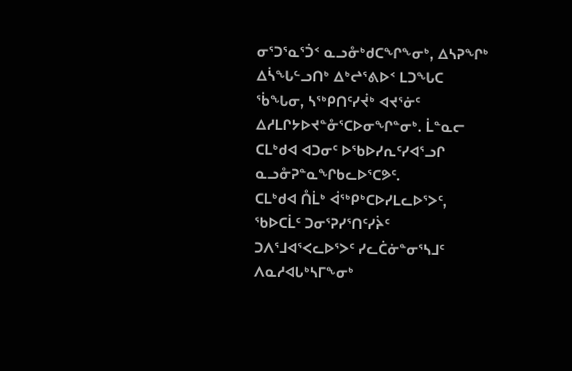ᓂᕐᑐᕐᓇᕐᑑᑉ ᓇᓗᓁᒃᑯᑕᖏᖕᓂᒃ, ᐃᓴᕈᖏᒃ ᐃᓵᖓᓪᓗᑎᒃ ᐃᒃᖠᕐᕕᐅᑉ ᒪᑐᖓᑕ ᖄᖓᓂ, ᓴᖅᑭᑎᑦᓯᔫᒃ ᐊᔪᕐᓃᑦ ᐃᓱᒪᒋᔭᐅᔪᓐᓁᕐᑕᐅᓂᖏᓐᓂᒃ. ᒫᓐᓇᓕ ᑕᒪᒃᑯᐊ ᐊᑐᓂᑦ ᐅᖃᐅᓯᕆᑦᓯᐊᕐᓗᒋ ᓇᓗᓁᕈᓐᓇᖏᑲᓚᐅᕐᑕᕗᑦ.
ᑕᒪᒃᑯᐊ ᑍᒫᒃ ᐋᖅᑭᒃᑕᐅᓯᒪᓚᐅᕐᐳᑦ, ᖃᐅᑕᒫᑦ ᑐᓂᕐᕈᓯᕐᑎᑦᓯᔩᑦ ᑐᐱᕐᒧᐊᕐᐸᓚᐅᕐᐳᑦ ᓯᓚᑖᓃᓐᓂᕐᓴᒧᑦ ᐱᓇᓱᐊᒐᒃᓴᒥᖕᓂᒃ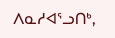ᐱᓇᓱᐊᕐᓗᑎᒃ,